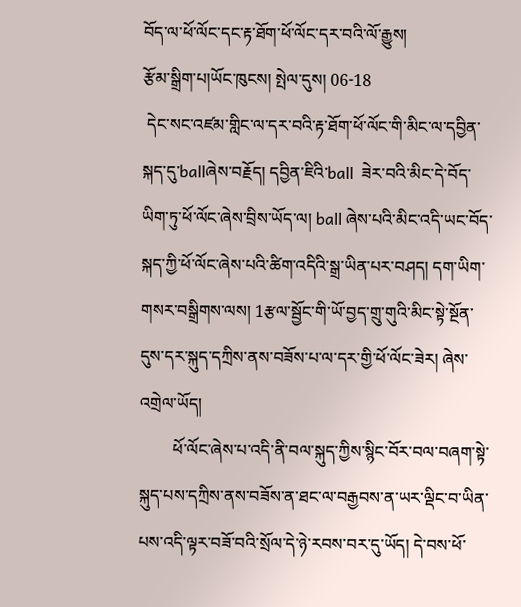བོད་ལ་ཕོ་ལོང་དང་རྟ་ཐོག་ཕོ་ལོང་དར་བའི་ལོ་རྒྱུས།
རྩོམ་སྒྲིག་པ།ཡོང་ཁུངས། སྤེལ་དུས། 06-18
 དེང་སང་འཛམ་གླིང་ལ་དར་བའི་རྟ་ཐོག་ཕོ་ལོང་གི་མིང་ལ་དབྱིན་སྐད་དུ་ballཞེས་བརྗོད། དབྱིན་ཇིའི་ball  ཟེར་བའི་མིང་དེ་བོད་ཡིག་ཏུ་ཕོ་ལོང་ཞེས་བྲིས་ཡོད་ལ། ball ཞེས་པའི་མིང་འདི་ཡང་བོད་སྐད་ཀྱི་ཕོ་ལོང་ཞེས་པའི་ཚིག་འདིའི་སྒྲ་ཡིན་པར་བཤད། དག་ཡིག་གསར་བསྒྲིགས་ལས། 1རྩལ་སྦྱོང་གི་ཡོ་བྱད་གྲུ་གུའི་མིང་སྟེ་སྔོན་དུས་དར་སྐུད་དཀྲིས་ནས་བཟོས་པ་ལ་དར་གྱི་ཕོ་ལོང་ཟེར། ཞེས་འགྲེལ་ཡོད།
        ཕོ་ལོང་ཞེས་པ་འདི་ནི་བལ་སྐུད་ཀྱིས་སྙིང་བོར་བལ་བཞག་སྟེ་སྐུད་པས་དཀྲིས་ནས་བཟོས་ན་ཐང་ལ་བརྒྱབས་ན་ཡར་ལྡིང་བ་ཡིན་པས་འདི་ལྟར་བཟོ་བའི་སྲོལ་དེ་ཉེ་རབས་བར་དུ་ཡོད། དེ་བས་ཕོ་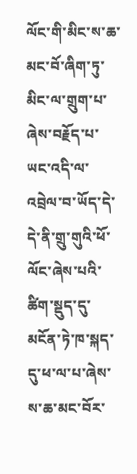ལོང་གི་མིང་ས་ཆ་མང་བོ་ཞིག་ཏུ་མིང་ལ་གྲུག་པ་ཞེས་བརྗོད་པ་ཡང་འདི་ལ་འབྲེལ་བ་ཡོད་དེ་དེ་ནི་གྲུ་གུའི་ཕོ་ལོང་ཞེས་པའི་ཚིག་སྡུད་དུ་མངོན་ཏེ་ཁ་སྐད་དུ་ཕ་ལ་པ་ཞེས་ས་ཆ་མང་བོར་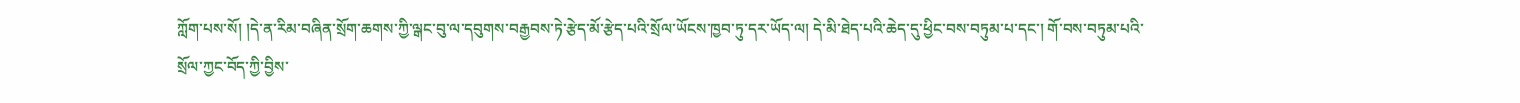ཀློག་པས་སོ། །དེ་ན་རིམ་བཞིན་སྲོག་ཆགས་ཀྱི་ལྒང་བུ་ལ་དབུགས་བརྒྱབས་ཏེ་རྩེད་མོ་རྩེད་པའི་སྲོལ་ཡོངས་ཁྱབ་ཏུ་དར་ཡོད་ལ། དེ་མི་ཐེད་པའི་ཆེད་དུ་ཕྱིང་བས་བཏུམ་པ་དང་། གོ་བས་བཏུམ་པའི་སྲོལ་ཀྱང་བོད་ཀྱི་བྱིས་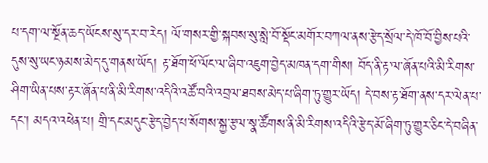པ་དག་ལ་སྔོན་ཆད་ཡོངས་སུ་དར་བ་རེད། ལོ་གསར་གྱི་སྐབས་སུ་སླེ་བོ་སྡོང་མགོར་བཀལ་ནས་རྩེད་སྲོལ་དེ་ཁོ་བོ་བྱིས་པའི་དུས་སུ་ཡང་ཉམས་མེད་དུ་གནས་ཡོད། རྟ་ཐོག་ཕོ་ལོང་ལ་ཞིབ་འཇུག་བྱེད་མཁན་དག་གིས། བོད་ནི་རྟ་ལ་ཞོན་པའི་མི་རིགས་ཤིག་ཡིན་པས་རྟར་ཞོན་པ་ནི་མི་རིགས་འདིའི་འཚོ་བའི་འབྲལ་ཐབས་མེད་པ་ཞིག་ཏུ་གྱུར་ཡོད། དེ་བས་རྟ་ཐོག་ནས་དར་ལེན་པ་དང་། མདའ་འཕེན་པ། གྲི་དང་མདུང་རྩེད་བྱེད་པ་སོགས་སྐྱ་རྩལ་སྣ་ཚོགས་ནི་མི་རིགས་འདིའི་རྩེད་མོ་ཞིག་ཏུ་གྱུར་ཅིང་དེ་བཞིན་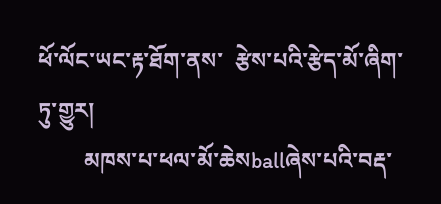ཕོ་ལོང་ཡང་རྟ་ཐོག་ནས་  རྩེས་པའི་རྩེད་མོ་ཞིག་ཏུ་གྱུར།
        མཁས་པ་ཕལ་མོ་ཆེསballཞེས་པའི་བརྡ་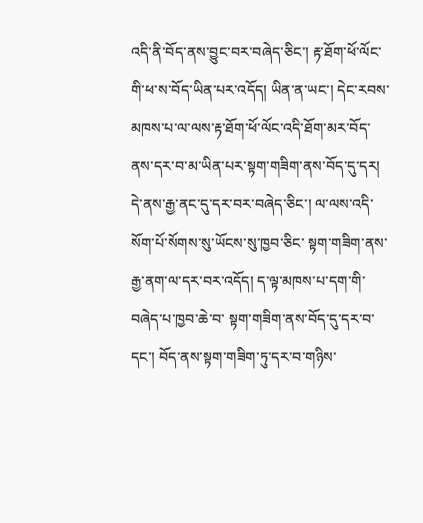འདི་ནི་བོད་ནས་བྱུང་བར་བཞེད་ཅིང་། རྟ་ཐོག་ཕོ་ལོང་གི་ཕ་ས་བོད་ཡིན་པར་འདོད། ཡིན་ན་ཡང་། དེང་རབས་མཁས་པ་ལ་ལས་རྟ་ཐོག་ཕོ་ལོང་འདི་ཐོག་མར་བོད་ནས་དར་བ་མ་ཡིན་པར་སྟག་གཟིག་ནས་བོད་དུ་དར། དེ་ནས་རྒྱ་ནང་དུ་དར་བར་བཞེད་ཅིང་། ལ་ལས་འདི་སོག་པོ་སོགས་སུ་ཡོངས་སུ་ཁྱབ་ཅིང་ སྟག་གཟིག་ནས་རྒྱ་ནག་ལ་དར་བར་འདོད། ད་ལྟ་མཁས་པ་དག་གི་བཞེད་པ་ཁྱབ་ཆེ་བ་ སྟག་གཟིག་ནས་བོད་དུ་དར་བ་དང་། བོད་ནས་སྟག་གཟིག་ཏུ་དར་བ་གཉིས་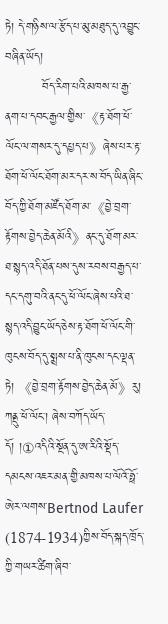ཏེ། དེ་གཉིས་ལ་རྩོད་པ་མུ་མཐུད་དུ་འབྱུང་བཞིན་ཡོད།
         བོད་རིག་པའི་མཁས་པ་རྒྱ་ནག་པ་དབང་རྒྱལ་གྱིས་《རྟ་ཐོག་ཕོ་ལོང་ལ་གསར་དུ་དཔྱད་པ》ཞེས་པར་རྟ་ཐོག་ཕོ་ལོང་ཐོག་མར་དར་ས་བོད་ཡིན་ཞིང་བོད་ཀྱི་ཐོག་མཛོད་ཐོག་མ་《བྱེ་བྲག་རྟོགས་བྱེད་ཆེན་མོའི》ནང་དུ་ཐོག་མར་ཐ་སྙད་འདི་ཐོན་པས་དུས་རབས་བརྒྱད་པ་དང་དགུ་བའི་ནང་དུ་ཕོ་ལོང་ཞེས་པའི་ཐ་སྙད་འདི་བྱུང་ཡོད་ཅེས་རྟ་ཐོག་ཕོ་ལོང་གི་ཁུངས་བོད་དུ་སྨྲས་པ་ནི་ཁུངས་དང་ལྡན་ཏེ། 《བྱེ་བྲག་རྟོགས་བྱེད་ཆེན་མོ》རུ། ཀནྡུ་ཕོ་ལོང་། ཞེས་བཀོད་ཡོད་དོ། །①འདིའི་སྔོན་དུ་ཨ་རིའི་སྡོད་དམངས་འཇར་མན་གྱི་མཁས་པ་ལོའོ་ཧྥོ་ཨེར་ལགས་Bertnod Laufer    (1874-1934)ཀྱིས་བོད་སྐད་ཁྲོད་ཀྱི་གཡར་ཚིག་ཞིབ་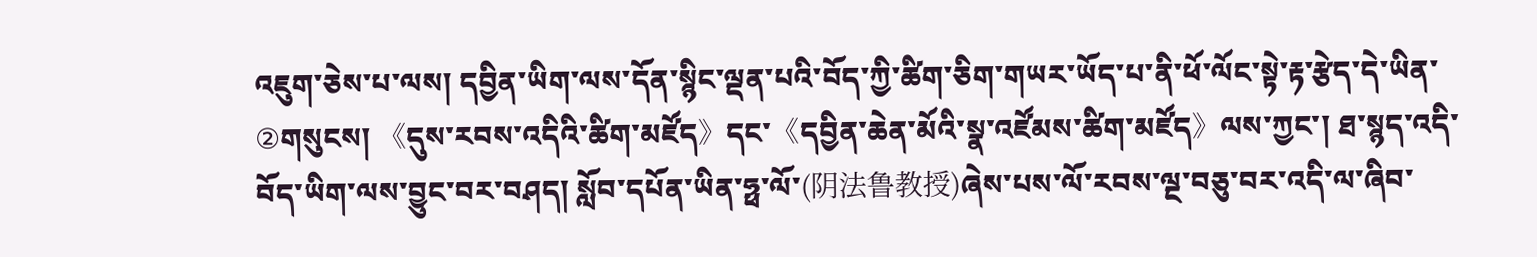འཇུག་ཅེས་པ་ལས། དབྱིན་ཡིག་ལས་དོན་སྙིང་ལྡན་པའི་བོད་ཀྱི་ཚིག་ཅིག་གཡར་ཡོད་པ་ནི་ཕོ་ལོང་སྟེ་རྟ་རྩེད་དེ་ཡིན་②གསུངས། 《དུས་རབས་འདིའི་ཚིག་མཛོད》དང་《དབྱིན་ཆེན་མོའི་སྣ་འཛོམས་ཚིག་མཛོད》ལས་ཀྱང་། ཐ་སྙད་འདི་བོད་ཡིག་ལས་བྱུང་བར་བཤད། སློབ་དཔོན་ཡིན་ཧྥ་ལོ་(阴法鲁教授)ཞེས་པས་ལོ་རབས་ལྔ་བཅུ་བར་འདི་ལ་ཞིབ་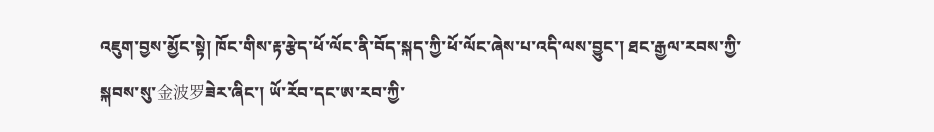འཇུག་བྱས་མྱོང་སྟེ། ཁོང་གིས་རྟ་རྩེད་ཕོ་ལོང་ནི་བོད་སྐད་ཀྱི་ཕོ་ལོང་ཞེས་པ་འདི་ལས་བྱུང་། ཐང་རྒྱལ་རབས་ཀྱི་སྐབས་སུ་金波罗ཟེར་ཞིང་། ཡོ་རོབ་དང་ཨ་རབ་ཀྱི་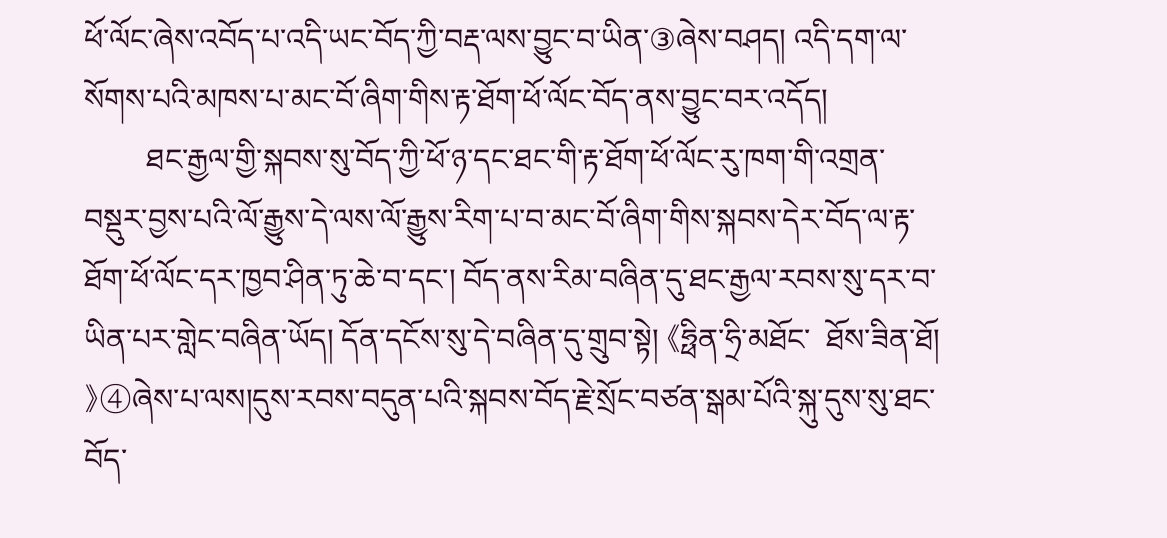ཕོ་ལོང་ཞེས་འབོད་པ་འདི་ཡང་བོད་ཀྱི་བརྡ་ལས་བྱུང་བ་ཡིན་③ཞེས་བཤད། འདི་དག་ལ་སོགས་པའི་མཁས་པ་མང་བོ་ཞིག་གིས་རྟ་ཐོག་ཕོ་ལོང་བོད་ནས་བྱུང་བར་འདོད།
        ཐང་རྒྱལ་གྱི་སྐབས་སུ་བོད་ཀྱི་ཕོ་ཉ་དང་ཐང་གི་རྟ་ཐོག་ཕོ་ལོང་རུ་ཁག་གི་འགྲན་བསྡུར་བྱས་པའི་ལོ་རྒྱུས་དེ་ལས་ལོ་རྒྱུས་རིག་པ་བ་མང་བོ་ཞིག་གིས་སྐབས་དེར་བོད་ལ་རྟ་ཐོག་ཕོ་ལོང་དར་ཁྱབ་ཤིན་ཏུ་ཆེ་བ་དང་། བོད་ནས་རིམ་བཞིན་དུ་ཐང་རྒྱལ་རབས་སུ་དར་བ་ཡིན་པར་གླེང་བཞིན་ཡོད། དོན་དངོས་སུ་དེ་བཞིན་དུ་གྲུབ་སྟེ། 《ཧྥིན་ཧྲི་མཐོང་  ཐོས་ཟིན་ཐོ། 》④ཞེས་པ་ལས།དུས་རབས་བདུན་པའི་སྐབས་བོད་རྗེ་སྲོང་བཙན་སྒམ་པོའི་སྐུ་དུས་སུ་ཐང་བོད་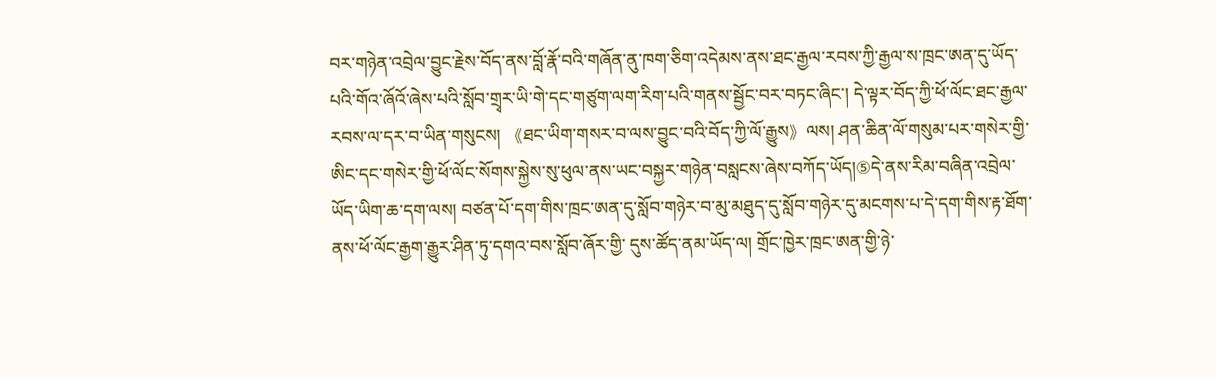བར་གཉེན་འབྲེལ་བྱུང་རྗེས་བོད་ནས་བློ་རྣོ་བའི་གཞོན་ནུ་ཁག་ཅིག་འདེམས་ནས་ཐང་རྒྱལ་རབས་ཀྱི་རྒྱལ་ས་ཁྲང་ཨན་དུ་ཡོད་པའི་གོའ་ཞོའོ་ཞེས་པའི་སློབ་གྲྭར་ཡི་གེ་དང་གཙུག་ལག་རིག་པའི་གནས་སྦྱོང་བར་བཏང་ཞིང་། དེ་ལྟར་བོད་ཀྱི་ཕོ་ལོང་ཐང་རྒྱལ་རབས་ལ་དར་བ་ཡིན་གསུངས། 《ཐང་ཡིག་གསར་བ་ལས་བྱུང་བའི་བོད་ཀྱི་ལོ་རྒྱུས》ལས། ཤན་ཆིན་ལོ་གསུམ་པར་གསེར་གྱི་ཨིང་དང་གསེར་གྱི་ཕོ་ལོང་སོགས་སྐྱེས་སུ་ཕུལ་ནས་ཡང་བསྐྱར་གཉེན་བསླངས་ཞེས་བཀོད་ཡོད།⑤དེ་ནས་རིམ་བཞིན་འབྲེལ་ཡོད་ཡིག་ཆ་དག་ལས། བཙན་པོ་དག་གིས་ཁྲང་ཨན་དུ་སློབ་གཉེར་བ་མུ་མཐུད་དུ་སློབ་གཉེར་དུ་མངགས་པ་དེ་དག་གིས་རྟ་ཐོག་ནས་ཕོ་ལོང་རྒྱག་རྒྱུར་ཤིན་ཏུ་དགའ་བས་སློབ་ཞོར་གྱི་ དུས་ཚོད་ནམ་ཡོད་ལ། གྲོང་ཁྱེར་ཁྲང་ཨན་གྱི་ཉེ་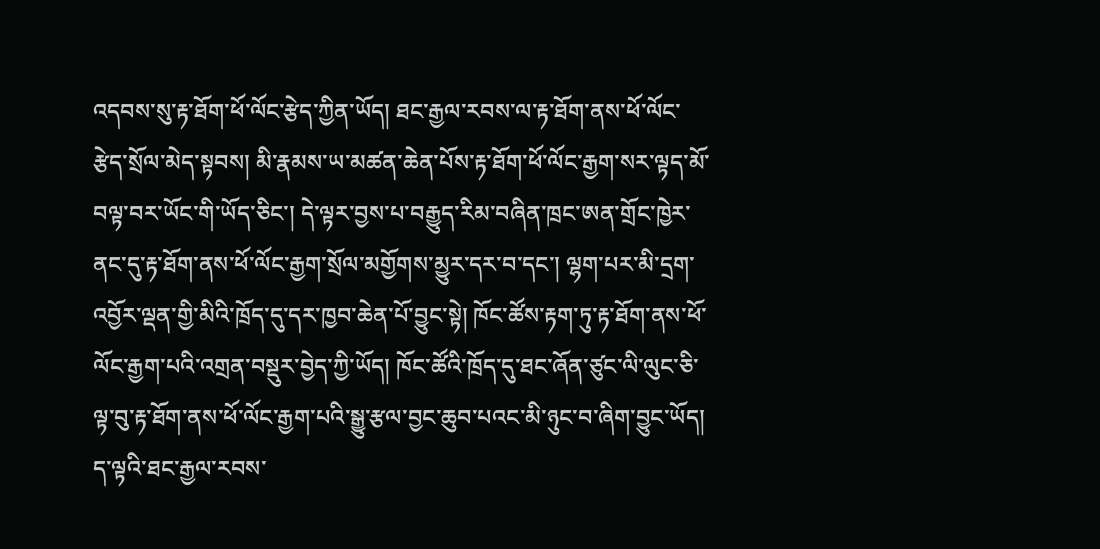འདབས་སུ་རྟ་ཐོག་ཕོ་ལོང་རྩེད་ཀྱིན་ཡོད། ཐང་རྒྱལ་རབས་ལ་རྟ་ཐོག་ནས་ཕོ་ལོང་རྩེད་སྲོལ་མེད་སྟབས། མི་རྣམས་ཡ་མཚན་ཆེན་པོས་རྟ་ཐོག་ཕོ་ལོང་རྒྱག་སར་ལྟད་མོ་བལྟ་བར་ཡོང་གི་ཡོད་ཅིང་། དེ་ལྟར་བྱས་པ་བརྒྱུད་རིམ་བཞིན་ཁྲང་ཨན་གྲོང་ཁྱེར་ནང་དུ་རྟ་ཐོག་ནས་ཕོ་ལོང་རྒྱག་སྲོལ་མགྱོགས་མྱུར་དར་བ་དང་། ལྷག་པར་མི་དྲག་འབྱོར་ལྡན་གྱི་མིའི་ཁྲོད་དུ་དར་ཁྱབ་ཆེན་པོ་བྱུང་སྟེ། ཁོང་ཚོས་རྟག་ཏུ་རྟ་ཐོག་ནས་ཕོ་ལོང་རྒྱག་པའི་འགྲན་བསྡུར་བྱེད་ཀྱི་ཡོད། ཁོང་ཚོའི་ཁྲོད་དུ་ཐང་ཞོན་ཙུང་ལི་ལུང་ཅི་ལྟ་བུ་རྟ་ཐོག་ནས་ཕོ་ལོང་རྒྱག་པའི་སྒྱུ་རྩལ་བྱང་ཆུབ་པའང་མི་ཉུང་བ་ཞིག་བྱུང་ཡོད། ད་ལྟའི་ཐང་རྒྱལ་རབས་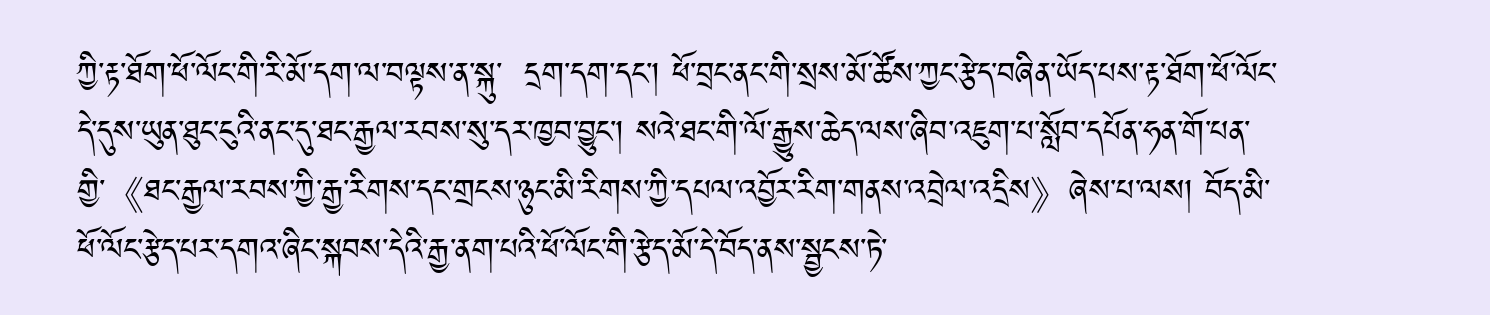ཀྱི་རྟ་ཐོག་ཕོ་ལོང་གི་རི་མོ་དག་ལ་བལྟས་ན་སྐུ་  དྲག་དག་དང་། ཕོ་བྲང་ནང་གི་སྲས་མོ་ཚོས་ཀྱང་རྩེད་བཞིན་ཡོད་པས་རྟ་ཐོག་ཕོ་ལོང་དེ་དུས་ཡུན་ཐུང་ངུའི་ནང་དུ་ཐང་རྒྱལ་རབས་སུ་དར་ཁྱབ་བྱུང་། སའེ་ཐང་གི་ལོ་རྒྱུས་ཆེད་ལས་ཞིབ་འཇུག་པ་སློབ་དཔོན་ཧན་གོ་པན་གྱི་《ཐང་རྒྱལ་རབས་ཀྱི་རྒྱ་རིགས་དང་གྲངས་ཉུང་མི་རིགས་ཀྱི་དཔལ་འབྱོར་རིག་གནས་འབྲེལ་འདྲིས》ཞེས་པ་ལས། བོད་མི་ཕོ་ལོང་རྩེད་པར་དགའ་ཞིང་སྐབས་དེའི་རྒྱ་ནག་པའི་ཕོ་ལོང་གི་རྩེད་མོ་དེ་བོད་ནས་སྦྱངས་ཏེ་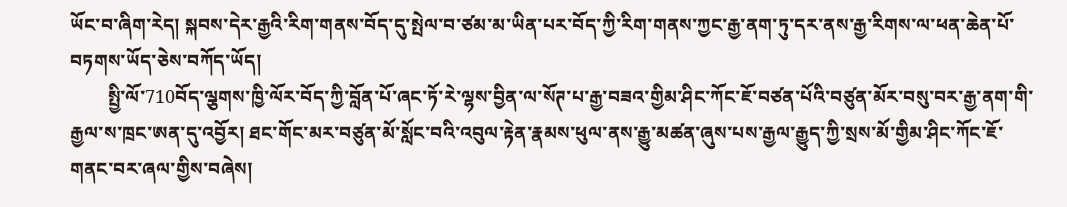ཡོང་བ་ཞིག་རེད། སྐབས་དེར་རྒྱའི་རིག་གནས་བོད་དུ་སྤེལ་བ་ཙམ་མ་ཡིན་པར་བོད་ཀྱི་རིག་གནས་ཀྱང་རྒྱ་ནག་ཏུ་དར་ནས་རྒྱ་རིགས་ལ་ཕན་ཆེན་པོ་བཏགས་ཡོད་ཅེས་བཀོད་ཡོད།
        སྤྱི་ལོ་710བོད་ལྕགས་ཁྱི་ལོར་བོད་ཀྱི་བློན་པོ་ཞང་ཏོ་རེ་ལྷས་བྱིན་ལ་སོཊ་པ་རྒྱ་བཟའ་གྱིམ་ཤིང་ཀོང་ཇོ་བཙན་པོའི་བཙུན་མོར་བསུ་བར་རྒྱ་ནག་གི་རྒྱལ་ས་ཁྲང་ཨན་དུ་འབྱོར། ཐང་གོང་མར་བཙུན་མོ་སློང་བའི་འབུལ་རྟེན་རྣམས་ཕུལ་ནས་རྒྱུ་མཚན་ཞུས་པས་རྒྱལ་རྒྱུད་ཀྱི་སྲས་མོ་གྱིམ་ཤིང་ཀོང་ཇོ་གནང་བར་ཞལ་གྱིས་བཞེས།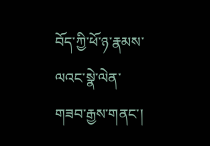བོད་ཀྱི་ཕོ་ཉ་རྣམས་ལའང་སྣེ་ལེན་གཟབ་རྒྱས་གནང་།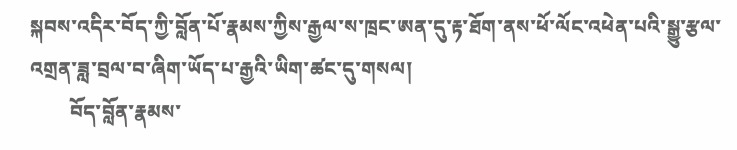སྐབས་འདིར་བོད་ཀྱི་བློན་པོ་རྣམས་ཀྱིས་རྒྱལ་ས་ཁྲང་ཨན་དུ་རྟ་ཐོག་ནས་ཕོ་ལོང་འཕེན་པའི་སྒྱུ་རྩལ་འགྲན་ཟླ་བྲལ་བ་ཞིག་ཡོད་པ་རྒྱའི་ཡིག་ཚང་དུ་གསལ།
        བོད་བློན་རྣམས་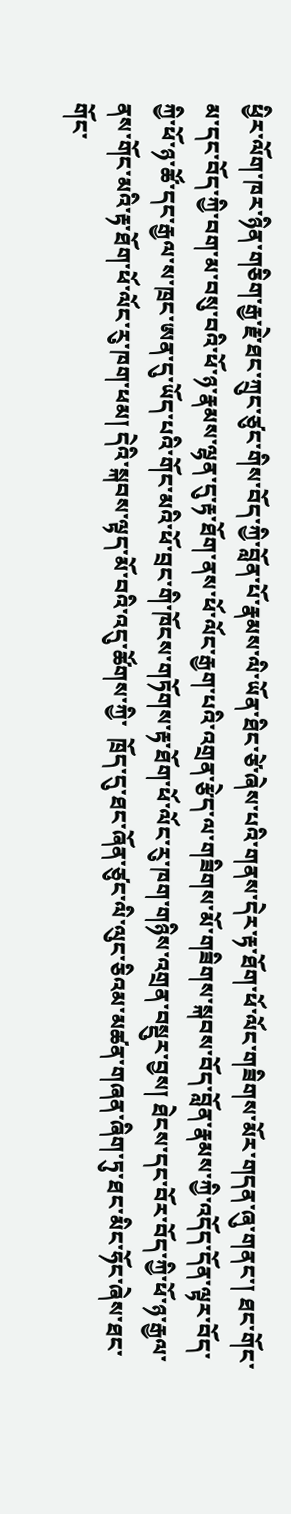ཕྱིར་ལོག་ཁར་ཉིན་གཅིག་རྒྱ་རྗེ་ཐང་ཀྲུང་ཙུང་གིས་བོད་ཀྱི་བློན་པོ་རྣམས་ལི་ཡོན་ཐིང་ཙེ་ཞེས་པའི་གནས་དེར་རྟ་ཐོག་ཕོ་ལོང་གཟིགས་མོར་གདན་ཞུ་གནང་། ཐང་གོང་མ་དང་བོད་ཀྱི་བག་མ་བསུ་བའི་ཕོ་ཉ་རྣམས་ལྷན་དུ་རྟ་ཐོག་ནས་ཕོ་ལོང་རྒྱག་པའི་འགྲན་རྩེད་ལ་གཟིགས་མོ་གཟིགས་སྐབས་བོད་བློན་རྣམས་ཀྱི་འདོད་དོན་ལྟར་བོད་ཀྱི་ཕོ་ཉ་ཚོ་དང་རྒྱལ་ས་ཁྲང་ཨན་དུ་ཡོད་པའི་གོང་མའི་ཕོ་བྲང་གི་ཁོངས་གཏོགས་རྟ་ཐོག་ཕོ་ལོང་རུ་ཁག་གཉིས་འགྲན་བསྡུར་བྱས། ཐེངས་དང་བོར་བོད་ཀྱི་ཕོ་ཉ་རྒྱལ་ནས་གོང་མའི་རྟ་ཐོག་ཕོ་ལོང་རུ་ཁག་ཕམ། དེའི་སྐབས་ལྟད་མོ་བའི་འདུ་ཚོགས་ཀྱི་  ཁྲོད་དུ་ཐང་ཞོན་ཙུང་ལི་ལུང་ཅིའམ་མཚན་གཞན་ཞིག་ཏུ་ཐང་མིང་ཧོང་ཞེས་ཐང་གོང་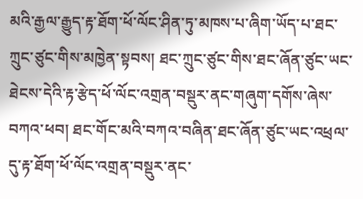མའི་རྒྱལ་རྒྱུད་རྟ་ཐོག་ཕོ་ལོང་ཤིན་ཏུ་མཁས་པ་ཞིག་ཡོད་པ་ཐང་ཀྲུང་ཙུང་གིས་མཁྱེན་སྟབས། ཐང་ཀྲུང་ཙུང་གིས་ཐང་ཞོན་ཙུང་ཡང་ཐེངས་དེའི་རྟ་རྩེད་ཕོ་ལོང་འགྲན་བསྡུར་ནང་གཞུག་དགོས་ཞེས་བཀའ་ཕབ། ཐང་གོང་མའི་བཀའ་བཞིན་ཐང་ཞོན་ཙུང་ཡང་འཕྲལ་དུ་རྟ་ཐོག་ཕོ་ལོང་འགྲན་བསྡུར་ནང་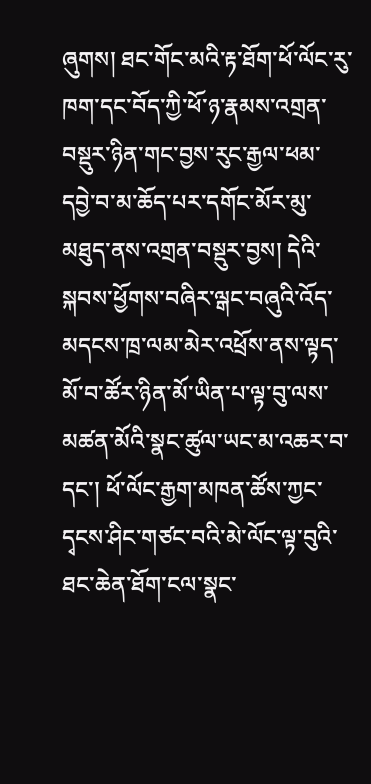ཞུགས། ཐང་གོང་མའི་རྟ་ཐོག་ཕོ་ལོང་རུ་ཁག་དང་བོད་ཀྱི་ཕོ་ཉ་རྣམས་འགྲན་བསྡུར་ཉིན་གང་བྱས་རུང་རྒྱལ་ཕམ་དབྱེ་བ་མ་ཆོད་པར་དགོང་མོར་མུ་མཐུད་ནས་འགྲན་བསྡུར་བྱས། དེའི་སྐབས་ཕྱོགས་བཞིར་ལྒང་བཞུའི་འོད་མདངས་ཁྲ་ལམ་མེར་འཕྲོས་ནས་ལྟད་མོ་བ་ཚོར་ཉིན་མོ་ཡིན་པ་ལྟ་བུ་ལས་མཚན་མོའི་སྣང་ཚུལ་ཡང་མ་འཆར་བ་དང་། ཕོ་ལོང་རྒྱག་མཁན་ཚོས་ཀྱང་དྭངས་ཤིང་གཙང་བའི་མེ་ལོང་ལྟ་བུའི་ཐང་ཆེན་ཐོག་ངལ་སྣང་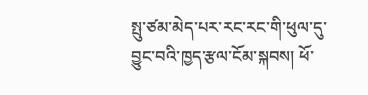སྤུ་ཙམ་མེད་པར་རང་རང་གི་ཕུལ་དུ་བྱུང་བའི་ཁྱད་རྩལ་ངོམ་སྐབས། ཕོ་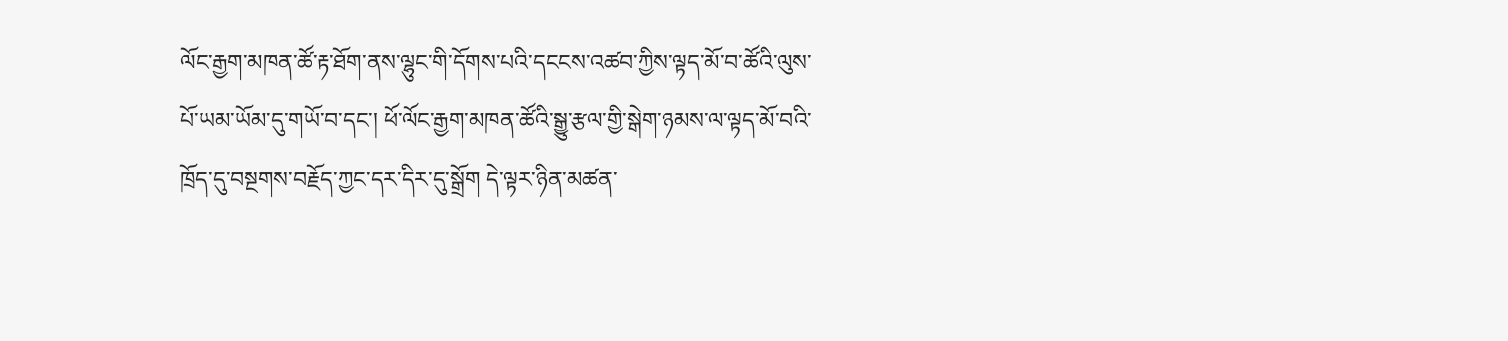ལོང་རྒྱག་མཁན་ཚོ་རྟ་ཐོག་ནས་ལྷུང་གི་དོགས་པའི་དངངས་འཚབ་ཀྱིས་ལྟད་མོ་བ་ཚོའི་ལུས་པོ་ཡམ་ཡོམ་དུ་གཡོ་བ་དང་། ཕོ་ལོང་རྒྱག་མཁན་ཚོའི་སྒྱུ་རྩལ་གྱི་སྒེག་ཉམས་ལ་ལྟད་མོ་བའི་ཁྲོད་དུ་བསྔགས་བརྗོད་ཀྱང་དར་དིར་དུ་སྒྲོག དེ་ལྟར་ཉིན་མཚན་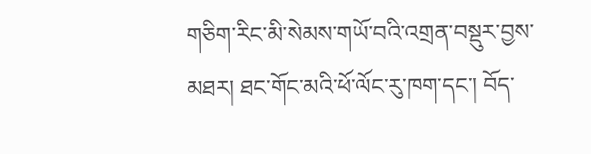གཅིག་རིང་མི་སེམས་གཡོ་བའི་འགྲན་བསྡུར་བྱས་མཐར། ཐང་གོང་མའི་ཕོ་ལོང་རུ་ཁག་དང་། བོད་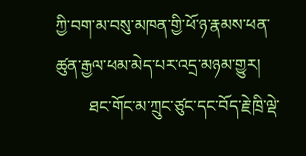ཀྱི་བག་མ་བསུ་མཁན་གྱི་ཕོ་ཉ་རྣམས་ཕན་ཚུན་རྒྱལ་ཕམ་མེད་པར་འདྲ་མཉམ་གྱུར།
        ཐང་གོང་མ་ཀྲུང་ཙུང་དང་བོད་རྗེ་ཁྲི་ལྡེ་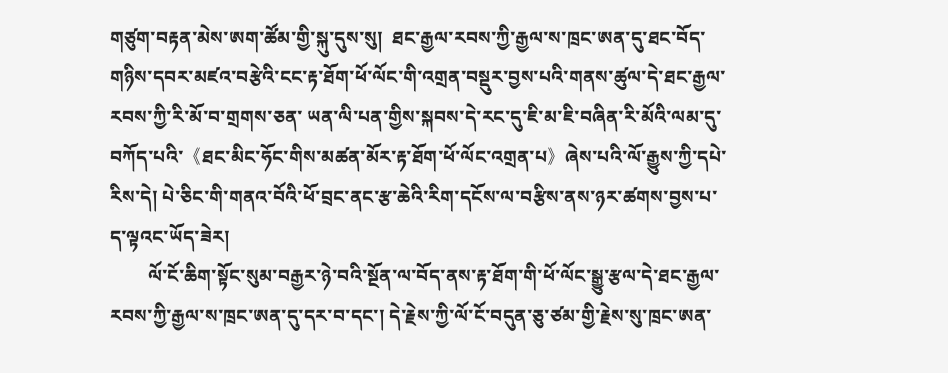གཙུག་བརྟན་མེས་ཨག་ཚོམ་གྱི་སྐུ་དུས་སུ།  ཐང་རྒྱལ་རབས་ཀྱི་རྒྱལ་ས་ཁྲང་ཨན་དུ་ཐང་བོད་གཉིས་དབར་མཛའ་བརྩེའི་ངང་རྟ་ཐོག་ཕོ་ལོང་གི་འགྲན་བསྡུར་བྱས་པའི་གནས་ཚུལ་དེ་ཐང་རྒྱལ་རབས་ཀྱི་རི་མོ་བ་གྲགས་ཅན་ ཡན་ལི་པན་གྱིས་སྐབས་དེ་རང་དུ་ཇི་མ་ཇི་བཞིན་རི་མོའི་ལམ་དུ་བཀོད་པའི་《ཐང་མིང་ཧོང་གིས་མཚན་མོར་རྟ་ཐོག་ཕོ་ལོང་འགྲན་པ》ཞེས་པའི་ལོ་རྒྱུས་ཀྱི་དཔེ་རིས་དེ། པེ་ཅིང་གི་གནའ་བོའི་ཕོ་བྲང་ནང་རྩ་ཆེའི་རིག་དངོས་ལ་བརྩིས་ནས་ཉར་ཚགས་བྱས་པ་ད་ལྟའང་ཡོད་ཟེར།
        ལོ་ངོ་ཆིག་སྟོང་སུམ་བརྒྱར་ཉེ་བའི་སྔོན་ལ་བོད་ནས་རྟ་ཐོག་གི་ཕོ་ལོང་སྒྱུ་རྩལ་དེ་ཐང་རྒྱལ་རབས་ཀྱི་རྒྱལ་ས་ཁྲང་ཨན་དུ་དར་བ་དང་། དེ་རྗེས་ཀྱི་ལོ་ངོ་བདུན་ཅུ་ཙམ་གྱི་རྗེས་སུ་ཁྲང་ཨན་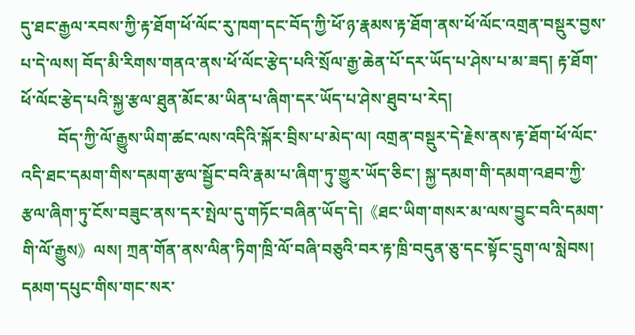དུ་ཐང་རྒྱལ་རབས་ཀྱི་རྟ་ཐོག་ཕོ་ལོང་རུ་ཁག་དང་བོད་ཀྱི་ཕོ་ཉ་རྣམས་རྟ་ཐོག་ནས་ཕོ་ལོང་འགྲན་བསྡུར་བྱས་པ་དེ་ལས། བོད་མི་རིགས་གནའ་ནས་ཕོ་ལོང་རྩེད་པའི་སྲོལ་རྒྱ་ཆེན་པོ་དར་ཡོད་པ་ཤེས་པ་མ་ཟད། རྟ་ཐོག་ཕོ་ལོང་རྩེད་པའི་སྐྱ་རྩལ་ཐུན་མོང་མ་ཡིན་པ་ཞིག་དར་ཡོད་པ་ཤེས་ཐུབ་པ་རེད།
         བོད་ཀྱི་ལོ་རྒྱུས་ཡིག་ཚང་ལས་འདིའི་སྐོར་བྲིས་པ་མེད་ལ། འགྲན་བསྡུར་དེ་རྗེས་ནས་རྟ་ཐོག་ཕོ་ལོང་འདི་ཐང་དམག་གིས་དམག་རྩལ་སྦྱོང་བའི་རྣམ་པ་ཞིག་ཏུ་གྱུར་ཡོད་ཅིང་། སྐྱ་དམག་གི་དམག་འཐབ་ཀྱི་རྩལ་ཞིག་ཏུ་ངོས་བཟུང་ནས་དར་སྤེལ་དུ་གཏོང་བཞིན་ཡོད་དེ།《ཐང་ཡིག་གསར་མ་ལས་བྱུང་བའི་དམག་གི་ལོ་རྒྱུས》ལས། ཀྲན་གོན་ནས་ལིན་ཏིག་ཁྲི་ལོ་བཞི་བཅུའི་བར་རྟ་ཁྲི་བདུན་ཅུ་དང་སྟོང་དྲུག་ལ་སླེབས། དམག་དཔུང་གིས་གང་སར་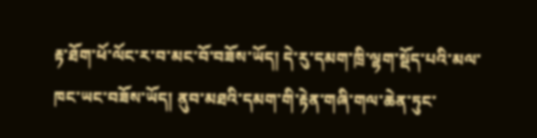རྟ་ཐོག་ཕོ་ལོང་ར་བ་མང་བོ་བཟོས་ཡོད། དེ་རུ་དམག་ཁྲི་ལྷག་སྡོད་པའི་མལ་ཁང་ཡང་བཟོས་ཡོད། ནུབ་མཐའི་དམག་གི་རྟེན་གཞི་གལ་ཆེན་ཏུང་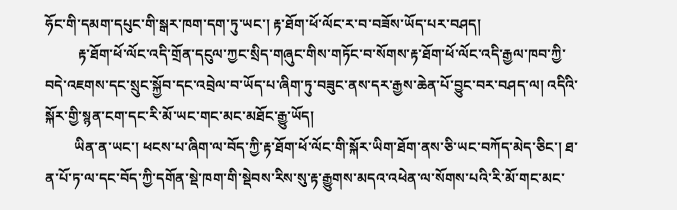ཧོང་གི་དམག་དཔུང་གི་སྒར་ཁག་དག་ཏུ་ཡང་། རྟ་ཐོག་ཕོ་ལོང་ར་བ་བཟོས་ཡོད་པར་བཤད།
         རྟ་ཐོག་ཕོ་ལོང་འདི་གྲོན་དངུལ་ཀྱང་སྲིད་གཞུང་གིས་གཏོང་བ་སོགས་རྟ་ཐོག་ཕོ་ལོང་འདི་རྒྱལ་ཁབ་ཀྱི་བདེ་འཇགས་དང་སྲུང་སྐྱོབ་དང་འབྲེལ་བ་ཡོད་པ་ཞིག་ཏུ་བཟུང་ནས་དར་རྒྱས་ཆེན་པོ་བྱུང་བར་བཤད་ལ། འདིའི་སྐོར་གྱི་སྙན་ངག་དང་རི་མོ་ཡང་གང་མང་མཐོང་རྒྱུ་ཡོད།
        ཡིན་ན་ཡང་། ཕངས་པ་ཞིག་ལ་བོད་ཀྱི་རྟ་ཐོག་ཕོ་ལོང་གི་སྐོར་ཡིག་ཐོག་ནས་ཅི་ཡང་བཀོད་མེད་ཅིང་། ཐ་ན་པོ་ཏ་ལ་དང་བོད་ཀྱི་དགོན་སྡེ་ཁག་གི་སྡེབས་རིས་སུ་རྟ་རྒྱུགས་མདའ་འཕེན་ལ་སོགས་པའི་རི་མོ་གང་མང་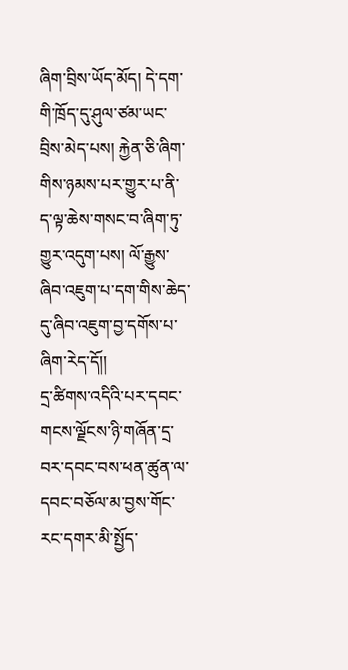ཞིག་བྲིས་ཡོད་མོད། དེ་དག་གི་ཁྲོད་དུ་ཤུལ་ཙམ་ཡང་བྲིས་མེད་པས། རྐྱེན་ཅི་ཞིག་གིས་ཉམས་པར་གྱུར་པ་ནི་ད་ལྟ་ཆེས་གསང་བ་ཞིག་ཏུ་གྱུར་འདུག་པས། ལོ་རྒྱུས་ཞིབ་འཇུག་པ་དག་གིས་ཆེད་དུ་ཞིབ་འཇུག་བྱ་དགོས་པ་ཞིག་རེད་དོ།།
དྲ་ཚིགས་འདིའི་པར་དབང་གངས་ལྗོངས་ཉི་གཞོན་དྲ་བར་དབང་བས་ཕན་ཚུན་ལ་དབང་བཅོལ་མ་བྱས་གོང་རང་དགར་མི་སྤྱོད་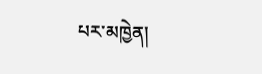པར་མཁྱེན།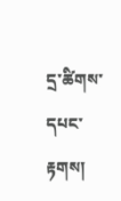དྲ་ཚིགས་དཔང་རྟགས།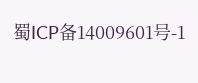蜀ICP备14009601号-1